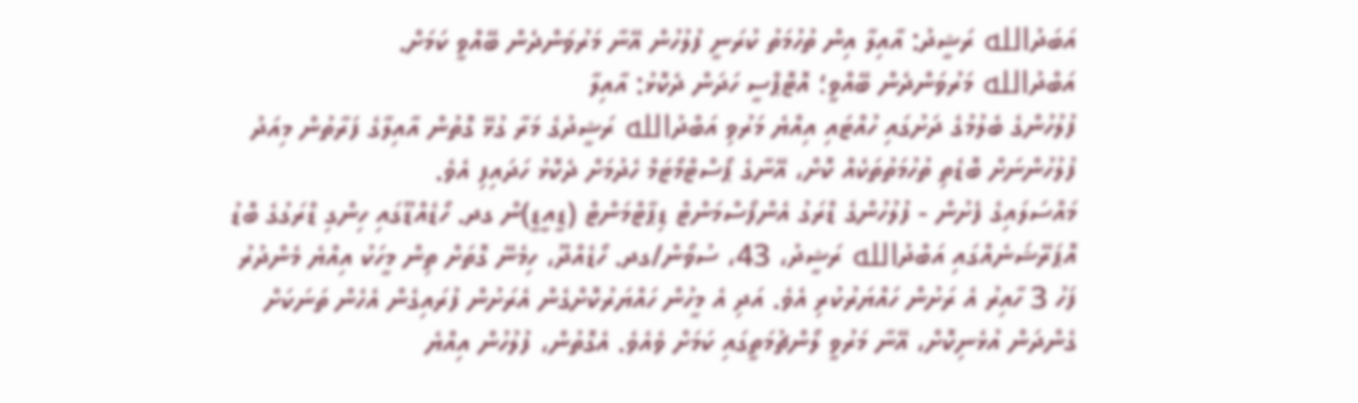އަބަދުالله ރަޝީދު: އާއިލާ އިން ތުހުމަތު ކުރަނީ ފުލުހުން އޭނާ މަރުވަންދެން ބޭއްވީ ކަމަށް.
އަބްދުالله މަރުވަންދެން ބޭއްވީ؛ އޮޓޮޕްސީ ހަދަން ދެކޮޅު: އާއިލާ
ފުލުހުންގެ ބެލުމުގެ ދަށުގައި ހުއްޓައި އިއްޔެ މަރުވި އަބްދުالله ރަޝީދުގެ މަރާ ގުޅޭ ގޮތުން އާއިލާގެ ފަރާތުން މިއަދު ފުލުހުންނަށް ބޮޑެތި ތުހުމަތުތަކެއް ކޮށް، އޭނާގެ ޕޯސްޓްމޯޓަމް ހެދުމަށް ދެކޮޅު ހަދައިފި އެވެ.
މައްސަލައިގެ ފެށުން - ފުލުހުންގެ ޑްރަގު އެންފޯސްމަންޓް ޑިޕާޓްމަންޓް (ޑީއީޑީ)ން ގދ. ހޯޑެއްޑޫގައި ހިންގި ޑްރަގުގެ ބޮޑު އޮޕަރޭޝަނެއްގައި އަބްދުالله ރަޝީދު، 43، ސުވޯން/ގދ. ހޯޑެއްދޫ، ހިމެނޭ ގޮތަށް ތިން މީހަކު އިއްޔެ މެންދުރު ފަހު 3 ހާއިރު އެ ރަށުން ހައްޔަރުކުރި އެވެ. އަދި އެ މީހުން ހައްޔަރުކޮށްގެން އެރަށުން ފުރައިގެން އެހެން ތަނަކަށް ގެންދަން އުޅެނިކޮށް، އޭނާ މަރުވީ ލޯންޗުމަތީގައި ކަމަށް ވެއެވެ. އެގޮތުން، ފުލުހުން އިއްޔެ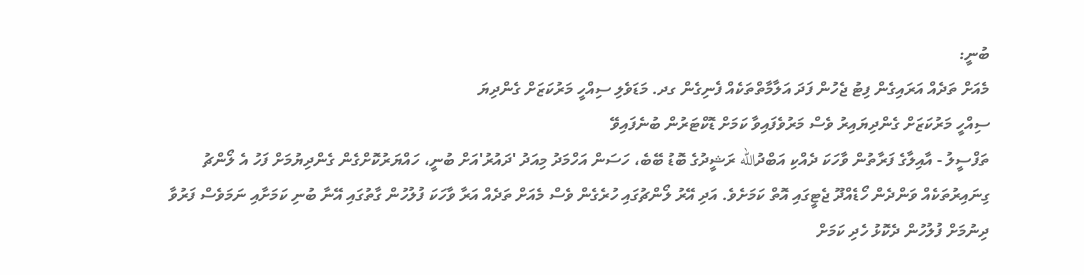ބުނީ:
މެއަށް ތަދެއް އަރައިގެން ފިޓު ޖެހުން ފަދަ އަލާމާތްތަކެއް ފެނިގެން ގދ. މަޑަވެލި ސިއްހީ މަރުކަޒަށް ގެންދިޔަ
ސިއްހީ މަރުކަޒަށް ގެންދިޔައިރު ވެސް މަރުވެފައިވާ ކަމަށް ޑޮކްޓަރުން ބުނެފައިވޭ
ތަފްސީލު - އާއިލާގެ ފަރާތުން ވާހަކަ ދެއްކި އަބްދުالله ރަޝީދުގެ ބޮޑު ބޭބެ، ހަސަން އަހްމަދު މިއަދު 'ދައުރު'އަށް ބުނީ، ހައްޔަރުކޮށްގެން ގެންދިޔުމަށް ފަހު އެ ލޯންޗު ގިނައިރުތަކެއް ވަންދެން ހޯޑެއްދޫ ޖެޓީގައި އޮތް ކަމަށެވެ. އަދި އޭރު ލޯންޗުގައި ހުރެގެން ވެސް މެއަށް ތަދެއް އަރާ ވާހަކަ ފުލުހުން ގާތުގައި އޭނާ ބުނި ކަމަށާއި ނަމަވެސް ފަރުވާ ދިނުމަށް ފުލުހުން ދެކޮޅު ހެދި ކަމަށް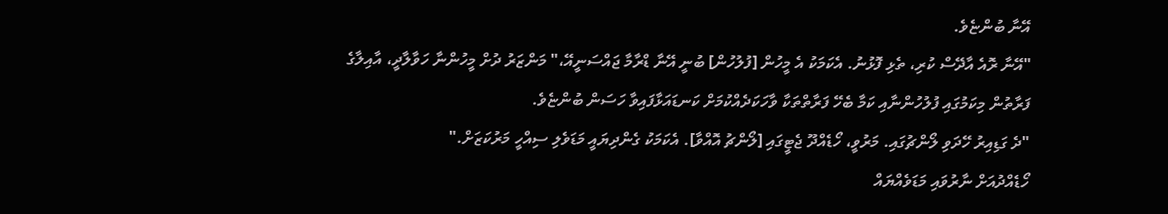އޭނާ ބުންޏެވެ.
"އޭނާ ރޮއެ އާދޭސް ކުރި، ތެޅި ފޮޅުނު. އެކަމަކު އެ މީހުން [ފުލުހުން] ބުނީ އޭނާ ޑްރާމާ ޖައްސަނީއޭ،" މަންޒަރު ދުށް މީހުންނާ ހަވާލާދީ، އާއިލާގެ ފަރާތުން މިކަމުގައި ފުލުހުންނާއި ކަމާ ބެހޭ ފަރާތްތަކާ ވާހަކަދެއްކުމަށް ކަނޑައަޅާފައިވާ ހަސަން ބުންޏެވެ.
"ދެ ގަޑިއިރު ހޭދަވި ލޯންޗުގައި. މަރުވީ، ހޯޑެއްދޫ ޖެޓީގައި [ލޯންޗު އޮއްވާ]. އެކަމަކު ގެންދިޔައީ މަޑަވެލި ސިއްހީ މަރުކަޒަށް."
ހޯޑެއްދުއަށް ނާރުވައި މަޑަވެއްޔައް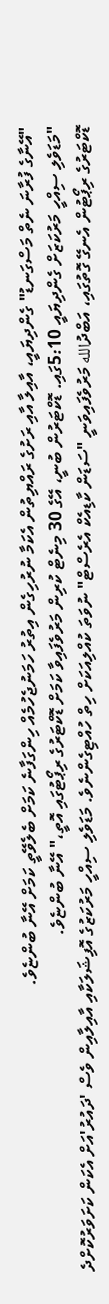"އޭނާގެ ފުރާނަ ނެތް މަސްގަނޑު" ގެންދިޔައީ، އާއިލާ އާއި ރަށުގެ ރައްޔިތުން އެކަމާ ނުރުހިގެން އިތުރު ހަމަނުޖެހުމެއް ހިންގަފާނެ ކަމަށް ބެލެވޭތީ ކަމަށް އޭނާ ބުންޏެވެ.
"މަޑަވެލި ސިއްހީ މަރުކަޒަށް ގެންދިޔައީ 5:10ގައި. ޑޮކްޓަރުން ބުނީ، އޭގެ 30 މިނެޓް ކުރިން މަރުވެފައިވާ ކަމަށް ޑޮކްޓަރުގެ ރިޕޯޓުގައި އޮތީ،" އޭނާ ބުންޏެވެ.
ޑޮކްޓަރުގެ ރިޕޯޓުން އެނގޭ ގޮތުގައި، އަބްދުالله މަރުވެފައިވަނީ "ސަޑަން ކާޑިއެކް އެރެސްޓް" ނުވަތަ ކުއްލިއަކަށް ހިތް ހުއްޓިގެންނެވެ. މަޑަވެލި ސިއްހީ މަރުކަޒުގެ އޮފިޝަލަކާއި އާއިލާއިން ވެސް 'ދައުރު'އަށް އެކަން ކަށަވަރުކޮށްދެ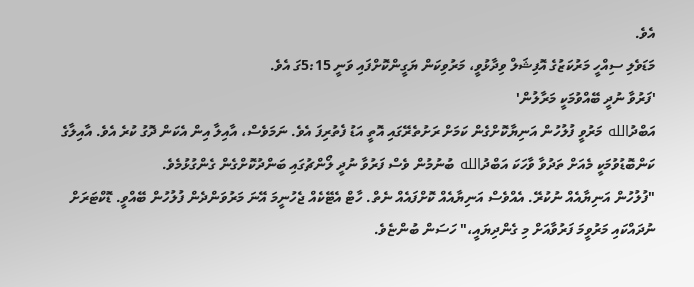އެވެ.
މަޑަވެލި ސިއްހީ މަރުކަޒުގެ އޮފިޝަލް ވިދާޅުވީ، މަރުވިކަން ޔަގީންކޮށްފައި ވަނީ 5:15ގަ އެވެ.
'ފަރުވާ ނުދީ ބޭއްވުމަކީ މަރާލުން'
އަބްދުالله މަރުވީ ފުލުހުން އަނިޔާކޮށްގެން ކަމަށް ރަށުތެރޭގައި އޮތީ އަޑު ފެތުރިފަ އެވެ. ނަމަވެސް، އާއިލާ އިން އެކަން ދޮގު ކުރެ އެވެ. އާއިލާގެ ކަންބޮޑުވުމަކީ މެއަށް ތަދުވާ ވާހަކަ އަބްދުالله ބުނުމުން ވެސް ފަރުވާ ނުދީ ލޯންޗުގައި ބަންދުކޮށްގެން ގެންގުޅުމެވެ.
"ފުލުހުން އަނިޔާއެއް ނުކުރޭ. އެއްވެސް އަނިޔާއެއް ކޮށްފައެއް ނެތް. ހާޓް އެޓޭކެއް ޖެހުނީމަ އޭނަ މަރުވަންދެން ފުލުހުން ބޭއްވީ. ޑޮކްޓަރަށް ނުދައްކައި މަރުވީމަ ފަރުވާއަށް މި ގެންދިޔައީ،" ހަސަން ބުންޏެވެ.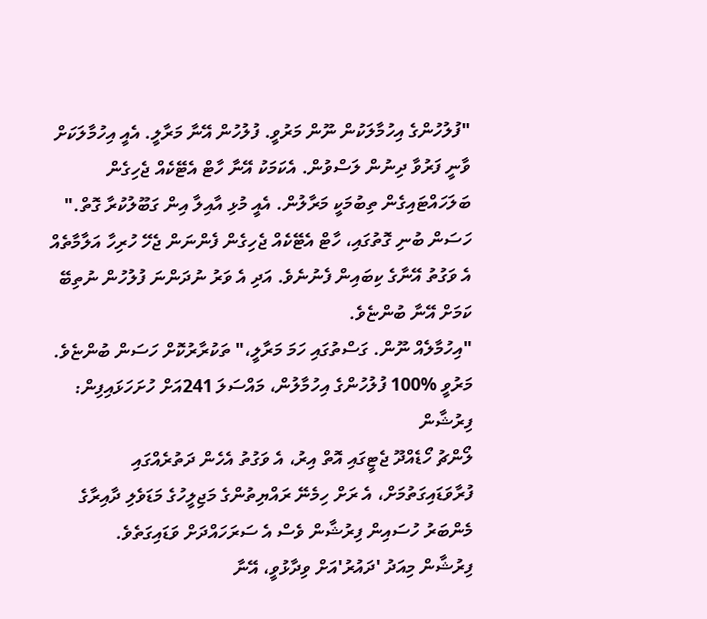"ފުލުހުންގެ އިހުމާލަކުން ނޫން މަރުވީ. ފުލުހުން އޭނާ މަރާލީ. އެއީ އިހުމާލަކަށް ވާނީ ފަރުވާ ދިނުން ލަސްވުން. އެކަމަކު އޭނާ ހާޓް އެޓޭކެއް ޖެހިގެން ބަލަހައްޓައިގެން ތިބުމަކީ މަރާލުން. އެއީ މުޅި އާއިލާ އިން ގަބޫލުކުރާ ގޮތް."
ހަސަން ބުނި ގޮތުގައި، ހާޓް އެޓޭކެއް ޖެހިގެން ފެންނަން ޖެހޭ ހުރިހާ އަލާމާތެއް އެ ވަގުތު އޭނާގެ ކިބައިން ފެނުނެވެ. އަދި އެ ވަރު ނުދަންނަ ފުލުހުން ނުތިބޭ ކަމަށް އޭނާ ބުންޏެވެ.
"އިހުމާލެއް ނޫން. ގަސްތުގައި ހަމަ މަރާލީ،" ތަކުރާރުކޮށް ހަސަން ބުންޏެވެ.
މަރުވީ %100 ފުލުހުންގެ އިހުމާލުން، މައްސަލަ 241އަށް ހުށަހަޅައިފިން: ފިރުޝާން
ލޯންޗު ހޯޑެއްދޫ ޖެޓީގައި އޮތް އިރު، އެ ވަގުތު އެހެން ދަތުރެއްގައި ފުރާވަޑައިގަތުމަށް، އެ ރަށް ހިމެނޭ ރައްޔިތުންގެ މަޖިލީހުގެ މަޑަވެލި ދާއިރާގެ މެންބަރު ހުސައިން ފިރުޝާން ވެސް އެ ސަރަހައްދަށް ވަޑައިގަތެވެ.
ފިރުޝާން މިއަދު 'ދައުރު'އަށް ވިދާޅުވީ، އޭނާ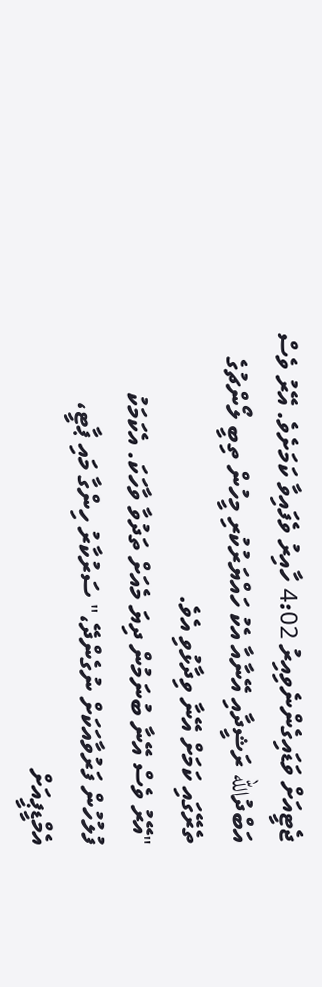ޖެޓީއަށް ވަޑައިގެންނެވިއިރު 4:02 ހާއިރު ވެފައިވާ ކަމަށެވެ. އޭރު ވެސް އަބްދުالله ރަޝީދާއި އޭނާއާ އެކު ހައްޔަރުކުރި މީހުން ތިބީ ލޯންޗުގެ ތެރޭގައި ކަމަށް އޭނާ ވިދާޅުވި އެވެ.
"އޭރު ވެސް އޭނާ ބުނަމުން ދިޔަ މެއަށް ތަދުވާ ވާހަކަ. އެކަމަކު ފުލުހުން ފަރުވާއަކަށް ނުގެންދޭ،" ސަރުކާރު ހިންގާ މައި ޕާޓީ، އެމްޑީޕީއަށް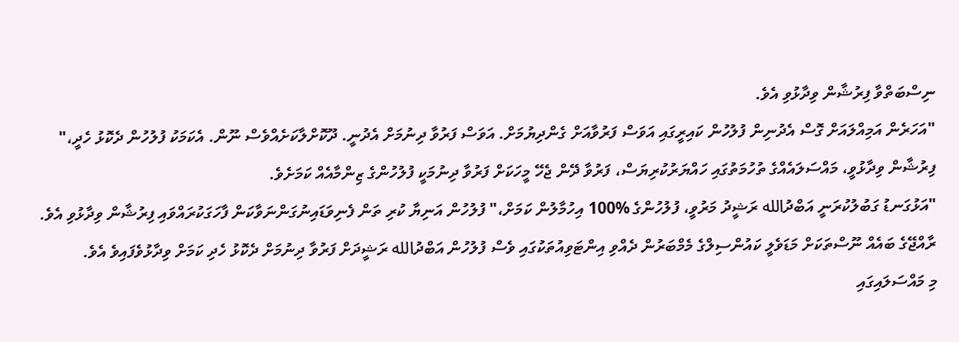ނިސްބަތްވާ ފިރުޝާން ވިދާޅުވި އެވެ.
"އަހަރެން އަމިއްލައަށް ގޮސް އެދުނިން ފުލުހުން ކައިރީގައި އަވަސް ފަރުވާއަށް ގެންދިޔުމަށް. އަވަސް ފަރުވާ ދިނުމަށް އެދުނީ. ދޫކޮށްލާކަށެއްވެސް ނޫން. އެކަމަކު ފުލުހުން ދެކޮޅު ހެދީ،"
ފިރުޝާން ވިދާޅުވީ، މައްސަލައެއްގެ ތުހުމަތުގައި ހައްޔަރުކުރިޔަސް، ފަރުވާ ދޭން ޖެހޭ މީހަކަށް ފަރުވާ ދިނުމަކީ ފުލުހުންގެ ޒިންމާއެއް ކަމަށެވެ.
"އަޅުގަނޑު ގަބުލުކުރަނީ އަބްދުالله ރަޝީދު މަރުވީ، ފުލުހުންގެ %100 އިހުމާލުން ކަމަށް،" ފުލުހުން އަނިޔާ ކުރި ތަން ފެނިވަޑައިނުގަންނަވާކަން ފާހަގަކުރައްވައި ފިރުޝާން ވިދާޅުވި އެވެ.
ރާއްޖޭގެ ބައެއް ނޫސްތަކަށް މަޑަވެލީ ކައުންސިލްގެ މެމްބަރުން ދެއްވި އިންޓަވިއުތަކުގައި ވެސް ފުލުހުން އަބްދުالله ރަޝީދަށް ފަރުވާ ދިނުމަށް ދެކޮޅު ހެދި ކަމަށް ވިދާޅުވެފައިވެ އެވެ.
މި މައްސަލައިގައި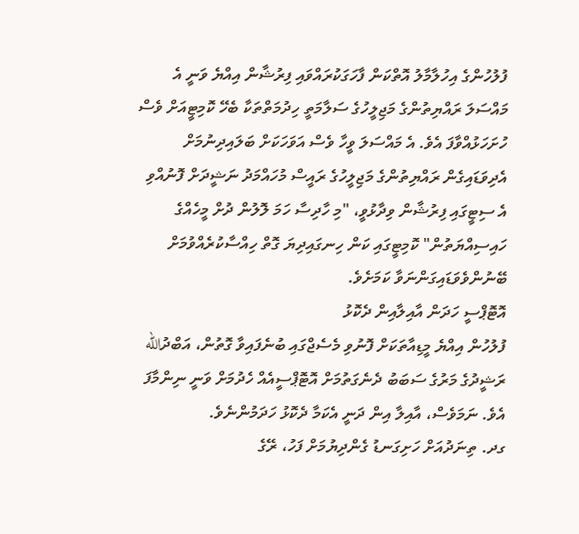ފުލުހުންގެ އިހުލާމާލު އޮތްކަން ފާހަގަކުރައްވައި ފިރުޝާން އިއްޔެ ވަނީ އެ މައްސަލަ ރައްޔިތުންގެ މަޖިލީހުގެ ސަލާމަތީ ހިދުމަތްތަކާ ބެހޭ ކޮމިޓީއަށް ވެސް ހުށަހަޅުއްވާފަ އެވެ. އެ މައްސަލަ ވީހާ ވެސް އަވަހަކަށް ބަލައިދިނުމަށް އެދިވަޑައިގެން ރައްޔިތުންގެ މަޖިލީހުގެ ރައީސް މުހައްމަދު ނަޝީދަށް ފޮނުއްވި އެ ސިޓީގައި ފިރުޝާން ވިދާޅުވީ، "މި ހާދިސާ ހަމަ ލޮލުން ދުށް މީހެއްގެ ހައިސިއްޔަތުން" ކޮމިޓީގައި ކަން ހިނގައިދިޔަ ގޮތް ހިއްސާކުރެއްވުމަށް ބޭނުންވެވަޑައިގަންނަވާ ކަމަށެވެ.
އޮޓޮޕްސީ ހަދަން އާއިލާއިން ދެކޮޅު
ފުލުހުން އިއްޔެ މީޑިއާތަކަށް ފޮނުވި މެސެޖްގައި ބުނެފައިވާ ގޮތުން، އަބްދުالله ރަޝީދުގެ މަރުގެ ސަބަބު ދެނެގަތުމަށް އޮޓޮޕްސީއެއް ހެދުމަށް ވަނީ ނިންމާފަ އެވެ. ނަމަވެސް، އާއިލާ އިން ދަނީ އެކަމާ ދެކޮޅު ހަދަމުންނެވެ.
ގދ. ތިނަދުއަށް ހަށިގަނޑު ގެންދިޔުމަށް ފަހު، ރޭގެ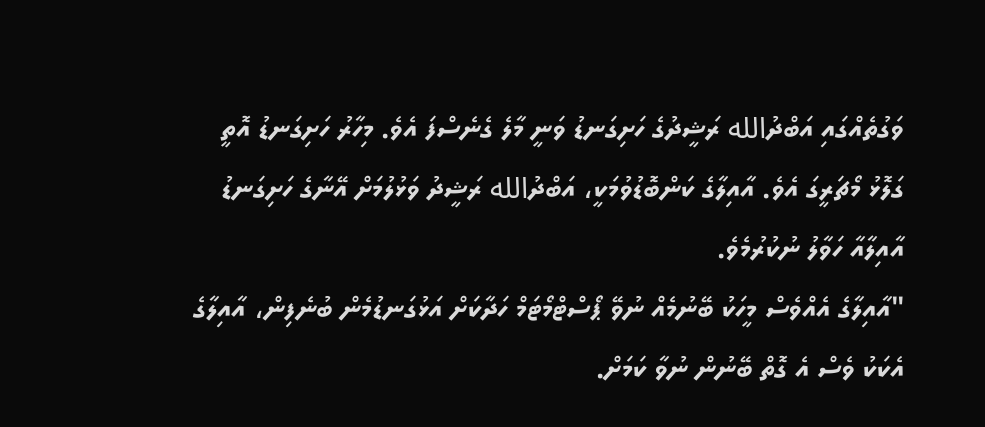ވަގުތެއްގައި އަބްދުالله ރަޝީދުގެ ހަށިގަނޑު ވަނީ މާލެ ގެނެސްފަ އެވެ. މިހާރު ހަށިގަނޑު އޮތީ ގަލޮޅު މޯޗަރީގަ އެވެ. އާއިލާގެ ކަންބޮޑުވުމަކީ، އަބްދުالله ރަޝީދު ވަޅުލުމަށް އޭނާގެ ހަށިގަނޑު އާއިލާއާ ހަވާލު ނުކުރުމެވެ.
"އާއިލާގެ އެއްވެސް މީހަކު ބޭނުމެއް ނުވޭ ޕޯސްޓްމޯޓަމް ހަދާކަށް އަޅުގަނޑުމެން ބުނެފިން، އާއިލާގެ އެކަކު ވެސް އެ ގޮތް ބޭނުން ނުވާ ކަމަށް.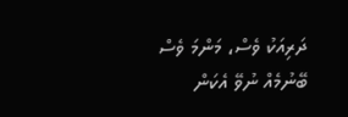ދަރިއަކު ވެސް، މަންމަ ވެސް ބޭނުމެއް ނުވޭ އެކަން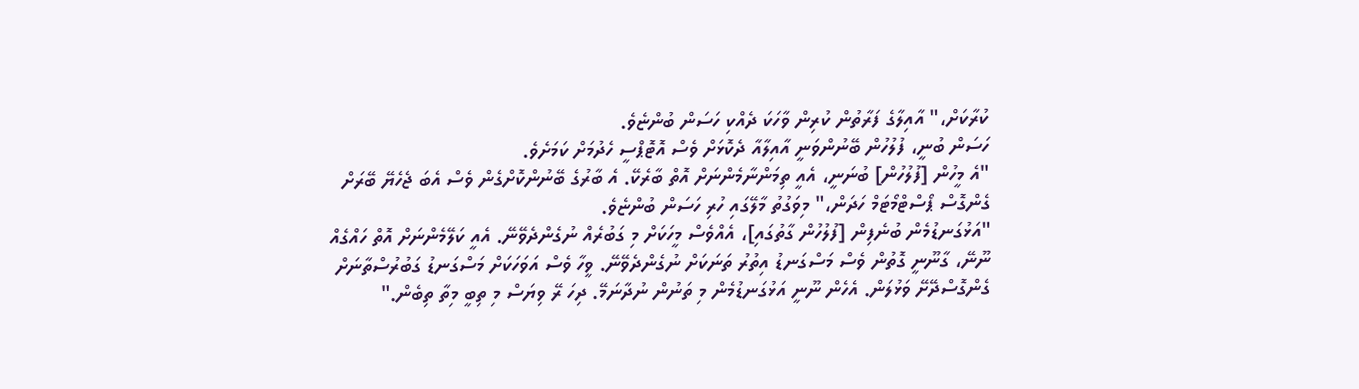ކުރާކަށް،" އާއިލާގެ ފަރާތުން ކުރިން ވާހަކަ ދެއްކި ހަސަން ބުންޏެވެ.
ހަސަން ބުނީ، ފުލުހުން ބޭނުންވަނީ އާއިލާއާ ދެކޮޅަށް ވެސް އޮޓޮޕްސީ ހެދުމަށް ކަމަށެވެ.
"އެ މީހުން [ފުލުހުން] ބުނަނީ، އެއީ ތިމަންނާމެންނަށް އޮތް ބާރެކޭ. އެ ބާރުގެ ބޭނުންކޮށްގެން ވެސް އެބަ ޖެހެޔޭ ބޭރަށް ގެންގޮސް ޕޯސްޓްމޯޓަމް ހަދަން،" މިވަގުތު މާލޭގައި ހުރި ހަސަން ބުންޏެވެ.
"އަޅުގަނޑުމެން ބުނެފިން [ފުލުހުން ގާތުގައި]، އެއްވެސް މީހަކަށް މި ގަބުރެއް ނުގެންދެވޭނޭ. އެއީ ކަލޭމެންނަށް އޮތް ހައްގެއް ނޫނޭ، ގާނޫނީ ގޮތުން ވެސް މަސްގަނޑު އިތުރު ތަނަކަށް ނުގެންދެވޭނޭ. ވީހާ ވެސް އަވަހަކަށް މަސްގަނޑު ގަބުރުސްތާނަށް ގެންގޮސްދޭށޭ ވަޅުލަން. އެހެން ނޫނީ އަޅުގަނޑުމެން މި ތަނުން ނުދާނަމޭ. ދިހަ ރޭ ވިޔަސް މި ތިބީ މިތާ ތިބެން."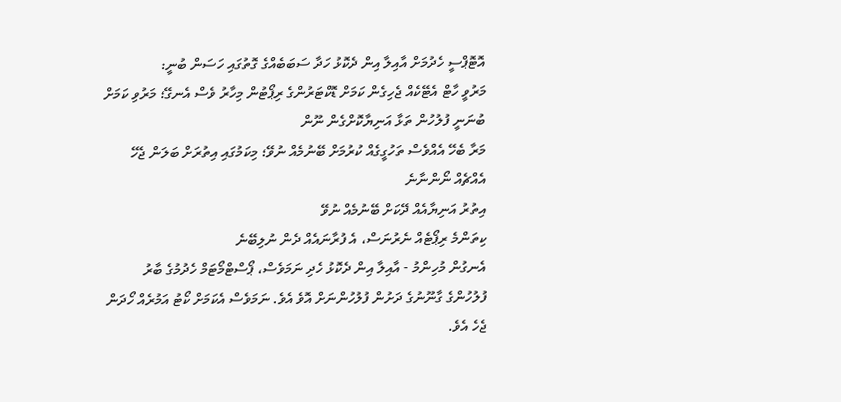އޮޓޮޕްސީ ހެދުމަށް އާއިލާ އިން ދެކޮޅު ހަދާ ސަބަބެއްގެ ގޮތުގައި ހަސަން ބުނީ:
މަރުވީ ހާޓް އެޓޭކެއް ޖެހިގެން ކަމަށް ޑޮކްޓަރުންގެ ރިޕޯޓުން މިހާރު ވެސް އެނގޭ؛ މަރުވި ކަމަށް ބުނަނީ ފުލުހުން ތަޅާ އަނިޔާކޮށްގެން ނޫން
މަރާ ބެހޭ އެއްވެސް ތަހުގީގެއް ކުރުމަށް ބޭނުމެއް ނުވޭ؛ މިކަމުގައި އިތުރަށް ބަލަން ޖެހޭ އެއްޗެއް ނޯންނާނެ
އިތުރު އަނިޔާއެއް ދޭކަށް ބޭނުމެއް ނުވޭ
ކިތަންމެ ރިޕޯޓެއް ނެރުނަސް، އެ ފުރާނައެއް ދެން ނުލިބޭނެ
އެނގުން މުހިންމު - އާއިލާ އިން ދެކޮޅު ހެދި ނަމަވެސް، ޕޯސްޓްމޯޓަމް ހެދުމުގެ ބާރު ފުލުހުންގެ ގާނޫނުގެ ދަށުން ފުލުހުންނަށް އޮވެ އެވެ. ނަމަވެސް އެކަމަށް ކޯޓު އަމުރެއް ހޯދަން ޖެހެ އެވެ.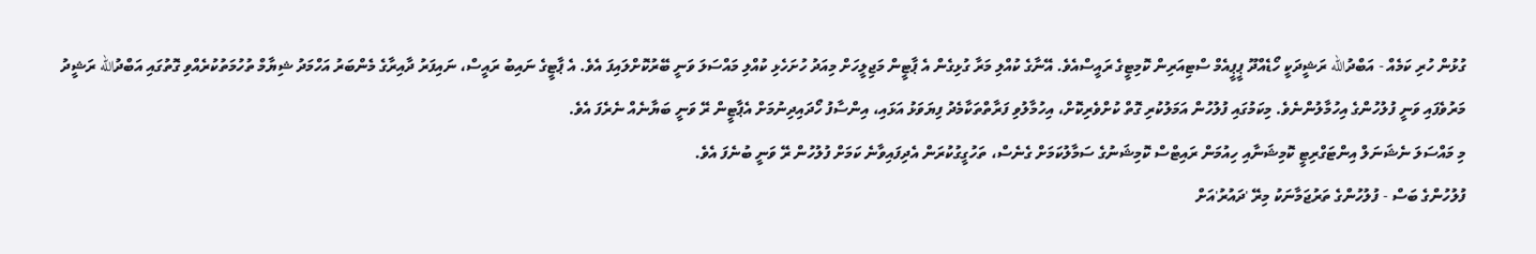ގުޅުން ހުރި ކަމެއް - އަބްދުالله ރަޝީދަކީ ހޯޑެއްދޫ ޕީޕީއެމް ސްޓިއަރިން ކޮމިޓީގެ ރައީސްއެވެ. އޭނާގެ ކުއްލި މަރާ ގުޅިގެން އެ ޕާޓީން މަޖިލީހަށް މިއަދު ހުށަހެޅި ކުއްލި މައްސަލަ ވަނީ ބޭރުކޮށްލައިފަ އެވެ. އެ ޕާޓީގެ ނައިބު ރައީސް، ނައިފަރު ދާއިރާގެ މެންބަރު އަހްމަދު ޝިޔާމް ތުހުމަތުކުރެއްވި ގޮތުގައި އަބްދުالله ރަޝީދު މަރުވެފައި ވަނީ ފުލުހުންގެ އިހުމާލުންނެވެ. މިކަމުގައި ފުލުހުން އަމަލުކުރި ގޮތް ކުށްވެރިކޮށް، އިހުމާލުވި ފަރާތްތަކާމެދު ފިޔަވަޅު އަޅައި، އިންސާފު ހޯދައިދިނުމަށް އެޕާޓީން ރޭ ވަނީ ބަޔާނެއް ނެރެފަ އެވެ.
މި މައްސަލަ ނެޝަނަލް އިންޓަގްރިޓީ ކޮމިޝަނާއި ހިއުމަން ރައިޓްސް ކޮމިޝަނުގެ ސަމާލުކަމަށް ގެނެސް، ތަހުގީގުކުރަން އެދިފައިވާނެ ކަމަށް ފުލުހުން ރޭ ވަނީ ބުނެފަ އެވެ.
ފުލުހުންގެ ބަސް - ފުލުހުންގެ ތަރުޖަމާނަކު މިރޭ 'ދައުރު'އަށް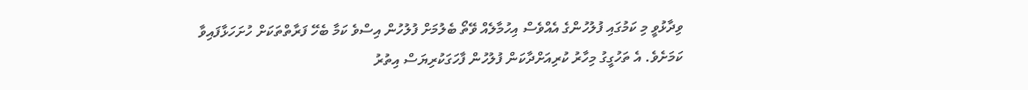ވިދާޅުވީ މި ކަމުގައި ފުލުހުންގެ އެއްވެސް އިހުމާލެއް ވޭތޯ ބެލުމަށް ފުލުހުން އިސްވެ ކަމާ ބެހޭ ފަރާތްތަކަށް ހުށަހަޅާފައިވާ ކަމަށެވެ. އެ ތަހުގީގު މިހާރު ކުރިއަށްދާކަން ފުލުހުން ފާހަގަކުރިޔަސް އިތުރު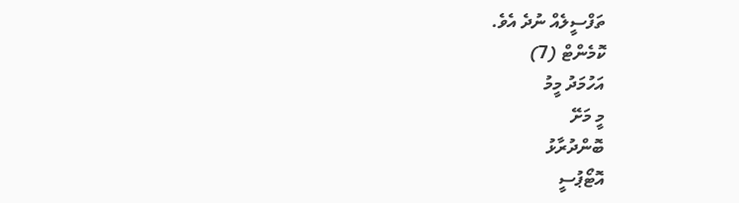ތަފްސީލެއް ނުދެ އެވެ.
ކޮމެންޓް (7)
އަހުމަދު މީމު
މީ މަށޭ
ބޮންދުރާޅު
އޮޓޯޕުސީ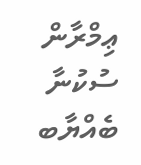ޢިމްރާން
ސުކުނާ
ބެއްޔާބ